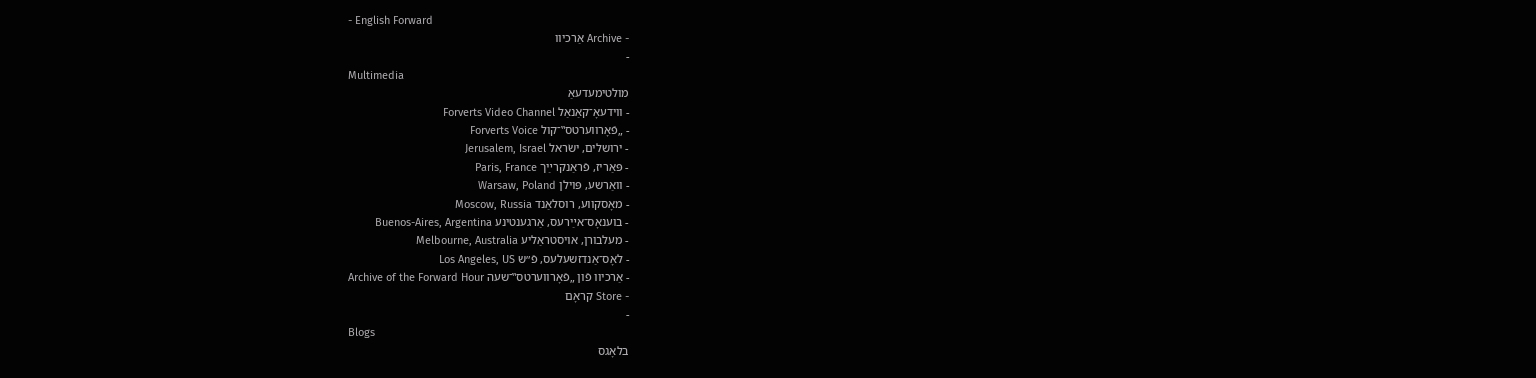- English Forward
- Archive אַרכיוו
-
Multimedia
מולטימעדעאַ
- ווידעאָ־קאַנאַל Forverts Video Channel
- „פֿאָרווערטס‟־קול Forverts Voice
- ירושלים, ישׂראל Jerusalem, Israel
- פּאַריז, פֿראַנקרײַך Paris, France
- וואַרשע, פּוילן Warsaw, Poland
- מאָסקווע, רוסלאַנד Moscow, Russia
- בוענאָס־אײַרעס, אַרגענטינע Buenos-Aires, Argentina
- מעלבורן, אויסטראַליע Melbourne, Australia
- לאָס־אַנדזשעלעס, פֿ״ש Los Angeles, US
- אַרכיוו פֿון „פֿאָרווערטס‟־שעה Archive of the Forward Hour
- Store קראָם
-
Blogs
בלאָגס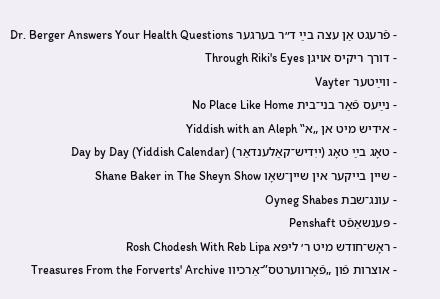- פֿרעגט אַן עצה בײַ ד״ר בערגער Dr. Berger Answers Your Health Questions
- דורך ריקיס אויגן Through Riki's Eyes
- ווײַטער Vayter
- נײַעס פֿאַר בני־בית No Place Like Home
- אידיש מיט אן „א‟ Yiddish with an Aleph
- טאָג בײַ טאָג (ייִדיש־קאַלענדאַר) Day by Day (Yiddish Calendar)
- שיין בייקער אין שיין־שאָו Shane Baker in The Sheyn Show
- עונג־שבת Oyneg Shabes
- פּענשאַפֿט Penshaft
- ראָש־חודש מיט ר׳ ליפּא Rosh Chodesh With Reb Lipa
- אוצרות פֿון „פֿאָרווערטס”־אַרכיוו Treasures From the Forverts' Archive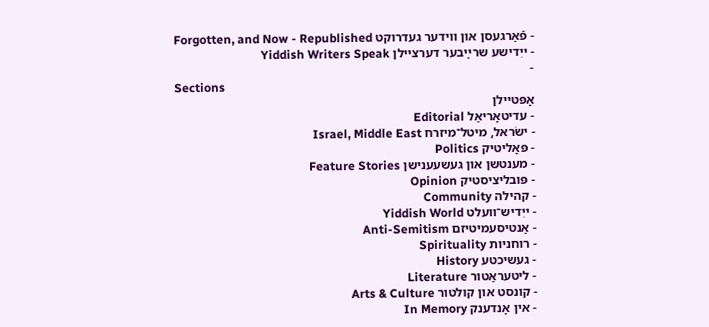- פֿאַרגעסן און ווידער געדרוקט Forgotten, and Now - Republished
- ייִדישע שרײַבער דערציילן Yiddish Writers Speak
-
Sections
אָפּטיילן
- עדיטאָריאַל Editorial
- ישׂראל, מיטל־מיזרח Israel, Middle East
- פּאָליטיק Politics
- מענטשן און געשעענישן Feature Stories
- פּובליציסטיק Opinion
- קהילה Community
- ייִדיש־וועלט Yiddish World
- אַנטיסעמיטיזם Anti-Semitism
- רוחניות Spirituality
- געשיכטע History
- ליטעראַטור Literature
- קונסט און קולטור Arts & Culture
- אין אָנדענק In Memory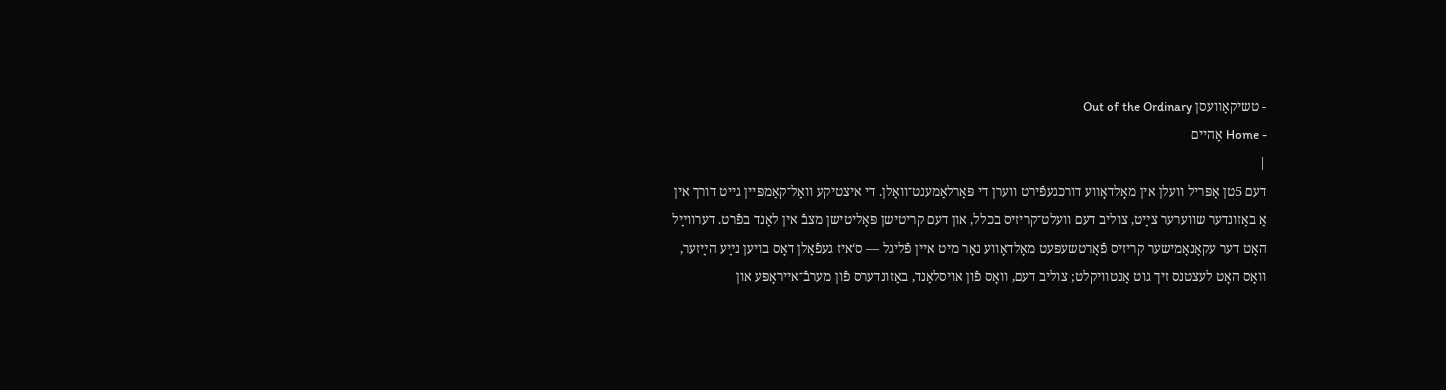- טשיקאַוועסן Out of the Ordinary
- Home אַהיים
|
דעם 5טן אַפּריל וועלן אין מאָלדאָווע דורכגעפֿירט ווערן די פּאַרלאַמענט־וואַלן. די איצטיקע וואַל־קאַמפּיין גייט דורך אין אַ באַזונדער שווערער צײַט, צוליב דעם וועלט־קריזיס בכלל, און דעם קריטישן פּאָליטישן מצבֿ אין לאַנד בפֿרט. דערווײַל האָט דער עקאָנאָמישער קריזיס פֿאַרטשעפּעט מאָלדאָווע נאָר מיט איין פֿליגל — ס‘איז געפֿאַלן דאָס בויען נײַע הײַזער, וואָס האָט לעצטנס זיך גוט אַנטוויקלט; צוליב דעם, וואָס פֿון אויסלאַנד, באַזונדערס פֿון מערבֿ־אייראָפּע און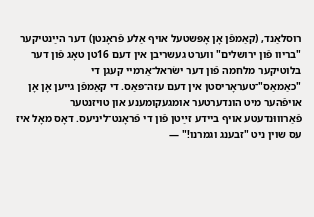רוסלאַנד, (קאַמפֿן אָן אָפּשטעל אויף אַלע פֿראָנטן) דער הײַנטיקער "בריוו פֿון ירושלים" ווערט געשריבן אין דעם 16טן טאָג פֿון דער בלוטיקער מלחמה פֿון דער ישׂראל־אַרמיי קעגן די "כאַמאַס"־טעראָריסטן אין דעם עזה־פּאַס. די קאַמפֿן גייען אָן אָן אויפֿהער מיט הונדערטער אומגעקומענע און טויזנטער פֿאַרוווּנדעטע אויף ביידע זײַטן פֿון די פֿראָנט־ליניעס. דאָס מאָל איז עס שוין ניט "זבענג וגמרנו!" —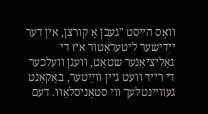וואָס הייסט "געבן אַ קורצן, אין דער ייִדישער ליטעראַטור איז די גאַליציאַנער שטאָט, וועגן וועלכער די רייד וועט גיין ווײַטער, באַקאַנט געוויינטלעך ווי סטאַניסלאַוו. דעם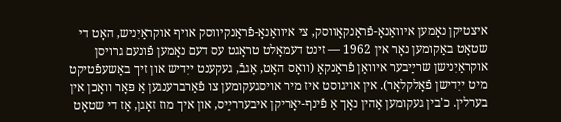איצטיקן נאָמען איוואַנאָ-פֿראַנקאָווסק, צי איוואַנאָ-פֿראַנקיווסק אויף אוקראַיִניש, האָט די שטאָט באַקומען נאָר אין 1962 — זינט דעמאָלט טראָגט עס דעם נאָמען פֿונעם גרויסן אוקראַיִנישן שרײַבער איוואַן פֿראַנקאָ (וואָס האָט, אַגבֿ, געקענט ייִדיש און זיך באַשעפֿטיקט מיט ייִדישן פֿאָלקלאָר). אין אויגוסט איז מיר אויסגעקומען צו פֿאַרברענגען אַ פּאָר וואָכן אין בערלין. כ'בין געקומען אַהין נאָך אַ פֿינף-יאָריקן איבעררײַס, און איך מוז זאָגן, אַז די שטאָט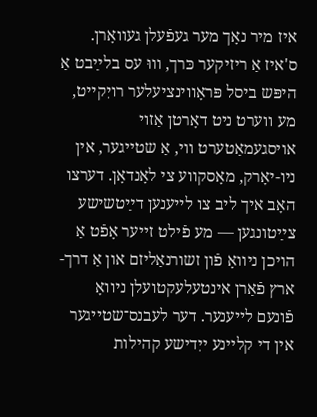איז מיר נאָך מער געפֿעלן געוואָרן. ס'איז אַ ריזיקער כּרך, וווּ עס בלײַבט אַ היפּש ביסל פּראָווינציעלער רויִקייט, מע ווערט ניט דאָרטן אַזוי אויסגעמאַטערט ווי, אַ שטייגער, אין ניו-יאָרק, מאָסקווע צי לאָנדאָן. דערצו האָב איך ליב צו לייענען דײַטשישע צײַטונגען — מע פֿילט זייער אָפֿט אַ הויכן ניוואָ פֿון זשורנאַליזם און אַ דרך-ארץ פֿאַרן אינטעלעקטועלן ניוואָ פֿונעם לייענער. דער לעבנס־שטייגער אין די קליינע ייִדישע קהילות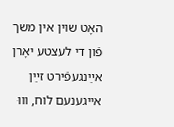האָט שוין אין משך פֿון די לעצטע יאָרן אײַנגעפֿירט זײַן אייגענעם לוח, וווּ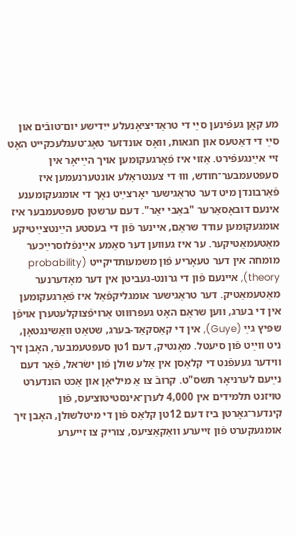מע קאָן געפֿינען סײַ די טראַדיציאָנעלע ייִדישע יום־טובֿים און סײַ די דאַטעס און חגאות, וואָס אונדזער טאָג־טעגלעכקייט האָט זיי אײַנגעפֿירט. אַזוי איז פֿאָרגעקומען אויך הײַיאָר אין סעפּטעמבער־חודש, וווּ די צענטראַלע אונטערנעמען איז פֿאַרבונדן מיט דער טראַגישער יאָרצײַט נאָך די אומגעקומענע אינעם דובאָסאַרער "באַבי יאַר". דעם ערשטן סעפּטעמבער איז אומגעקומען עודד שראַם, איינער פֿון די בעסטע הײַנטצײַטיקע מאַטעמאַטיקער. ער איז געווען דער סאַמע אײַנפֿלוסרײַכער מומחה אין דער טעאָריע פֿון משמעותדיקייט (probability theory), איינעם פֿון די גרונט-געביטן אין דער מאָדערנער מאַטעמאַטיק. דער טראַגישער אומגליקפֿאַל איז פֿאָרגעקומען אין די בערג, ווען שראַם האָט געפּרוּווט אַרויפֿצוקלעטערן אויפֿן שפּיץ גײַ (Guye), אין די קאַסקאַד-בערג, שטאַט וואַשינגטאָן, ניט ווײַט פֿון סיעטל. מאָנטיק, דעם 1טן סעפּטעמבער, האָבן זיך ווידער געעפֿנט די קלאַסן אין אַלע שולן פֿון ישׂראל, פֿאַר דעם נײַעם לערניאָר תּשס"ט. קרובֿ צו אַ מיליאָן און אַכט הונדערט טויזנט תּלמידים אין 4,000 לערן־אינסטיטוציעס, פֿון קינדער־גאָרטן ביז דעם 12טן קלאַס פֿון די מיטלשולן, האָבן זיך אומגעקערט פֿון זייערע וואַקאַציעס, צוריק צו זייערע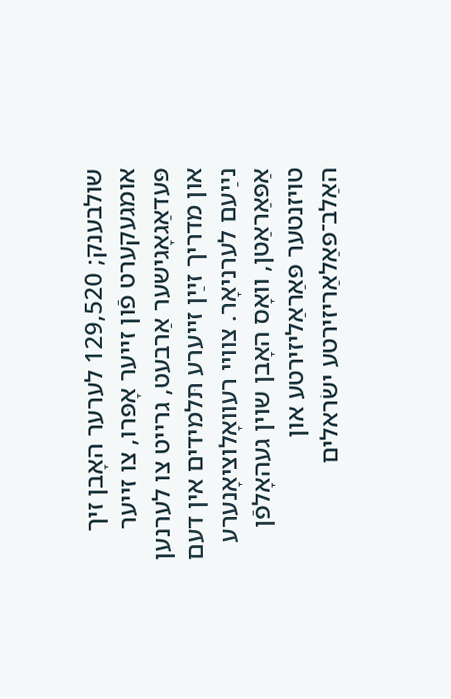שולבענק; 129,520 לערער האָבן זיך אומגעקערט פֿון זייער אָפּרו, צו זייער פּעדאַגאָגישער אַרבעט, גרייט צו לערנען און מדריך זײַן זייערע תּלמידים אין דעם נײַעם לערניאָר. צוויי רעוואָלוציאָנערע אַפּאַראַטן, וואָס האָבן שוין געהאָלפֿן טויזנטער פּאַראַליזירטע און האַלב־פּאַלאַריזירטע ישׂראלים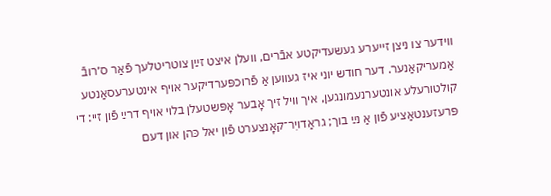ווידער צו ניצן זייערע געשעדיקטע אבֿרים, וועלן איצט זײַן צוטריטלעך פֿאַר ס׳רובֿ אַמעריקאַנער. דער חודש יוני איז געווען אַ פֿרוכפּערדיקער אויף אינטערעסאַנטע קולטורעלע אונטערנעמונגען, איך וויל זיך אָבער אָפּשטעלן בלוי אויף דרײַ פֿון זיי: די פּרעזענטאַציע פֿון אַ נײַ בוך; גראַדויִר־קאָנצערט פֿון יאל כּהן און דעם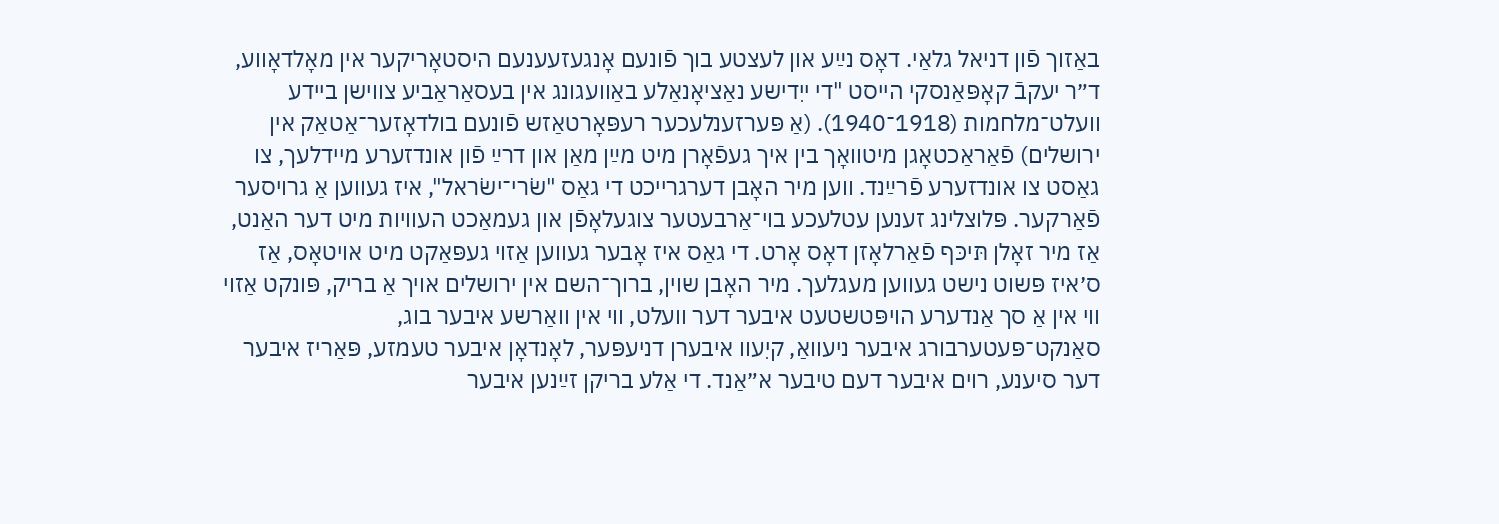באַזוך פֿון דניאל גלאַי. דאָס נײַע און לעצטע בוך פֿונעם אָנגעזעענעם היסטאָריקער אין מאָלדאָווע, ד״ר יעקבֿ קאָפּאַנסקי הייסט "די ייִדישע נאַציאָנאַלע באַוועגונג אין בעסאַראַביע צווישן ביידע וועלט־מלחמות (1918־1940). (אַ פּערזענלעכער רעפּאָרטאַזש פֿונעם בולדאָזער־אַטאַק אין ירושלים) פֿאַראַכטאָגן מיטוואָך בין איך געפֿאָרן מיט מײַן מאַן און דרײַ פֿון אונדזערע מיידלעך, צו גאַסט צו אונדזערע פֿרײַנד. ווען מיר האָבן דערגרייכט די גאַס "שׂרי־ישׂראל", איז געווען אַ גרויסער פֿאַרקער. פּלוצלינג זענען עטלעכע בוי־אַרבעטער צוגעלאָפֿן און געמאַכט העוויות מיט דער האַנט, אַז מיר זאָלן תּיכּף פֿאַרלאָזן דאָס אָרט. די גאַס איז אָבער געווען אַזוי געפּאַקט מיט אויטאָס, אַז ס׳איז פּשוט נישט געווען מעגלעך. מיר האָבן שוין, ברוך־השם אין ירושלים אויך אַ בריק, פּונקט אַזוי ווי אין אַ סך אַנדערע הויפּטשטעט איבער דער וועלט, ווי אין וואַרשע איבער בוג, סאַנקט־פּעטערבורג איבער ניעוואַ, קיִעוו איבערן דניעפּער, לאָנדאָן איבער טעמזע, פּאַריז איבער דער סיענע, רוים איבער דעם טיבער א״אַנד. די אַלע בריקן זײַנען איבער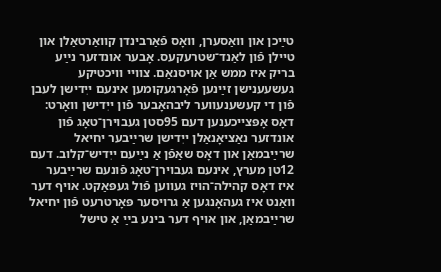טײַכן און וואַסערן, וואָס פֿאַרבינדן קוואַרטאַלן און טיילן פֿון לאַנד־שטרעקעס. אָבער אונדזער נײַע בריק איז ממש אַן אויסנאַם. צוויי וויכטיקע געשעענישן זײַנען פֿאָרגעקומען אינעם ייִדישן לעבן פֿון די קעשענעווער ליבהאָבער פֿון ייִדישן וואָרט: דאָס אָפּצייכענען דעם 95סטן געבוירן־טאָג פֿון אונדזער נאַציאָנאַלן ייִדישן שרײַבער יחיאל שרײַבמאַן און דאָס שאַפֿן אַ נײַעם ייִדיש־קלוב. דעם 12טן מערץ, אינעם געבוירן־טאָג פֿונעם שרײַבער איז דאָס קהילה־הויז געווען פֿול געפּאַקט. אויף דער וואַנט איז געהאָנגען אַ גרויסער פּאָרטרעט פֿון יחיאל שרײַבמאַן, און אויף דער בינע בײַ אַ טישל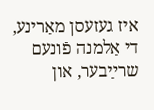איז געזעסן מאַרינע, די אַלמנה פֿונעם שרײַבער, און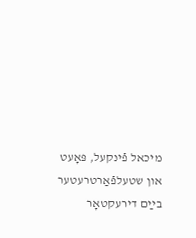מיכאל פֿינקעל, פּאָעט און שטעלפֿאַרטרעטער בײַם דירעקטאָר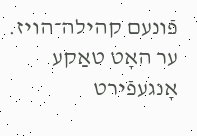פֿונעם קהילה־הויז. ער האָט טאַקע אָנגעפֿירט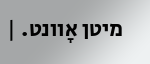מיטן אָוונט. |